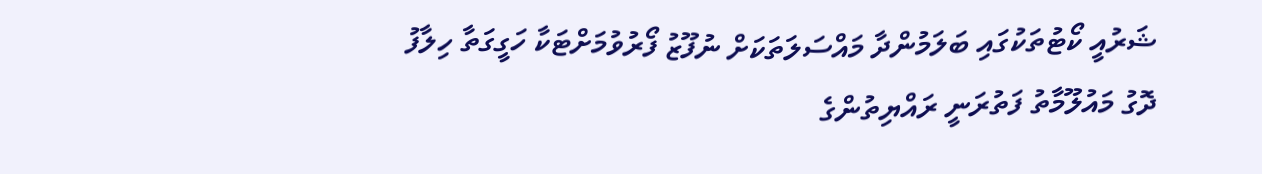ޝަރުއީ ކޯޓުތަކުގައި ބަލަމުންދާ މައްސަލަތަކަށް ނުފޫޒު ފޯރުވުމަށްޓަކާ ހަގީގަތާ ހިލާފު ދޮގު މައުލޫމާތު ފަތުރަނީ ރައްޔިތުންގެ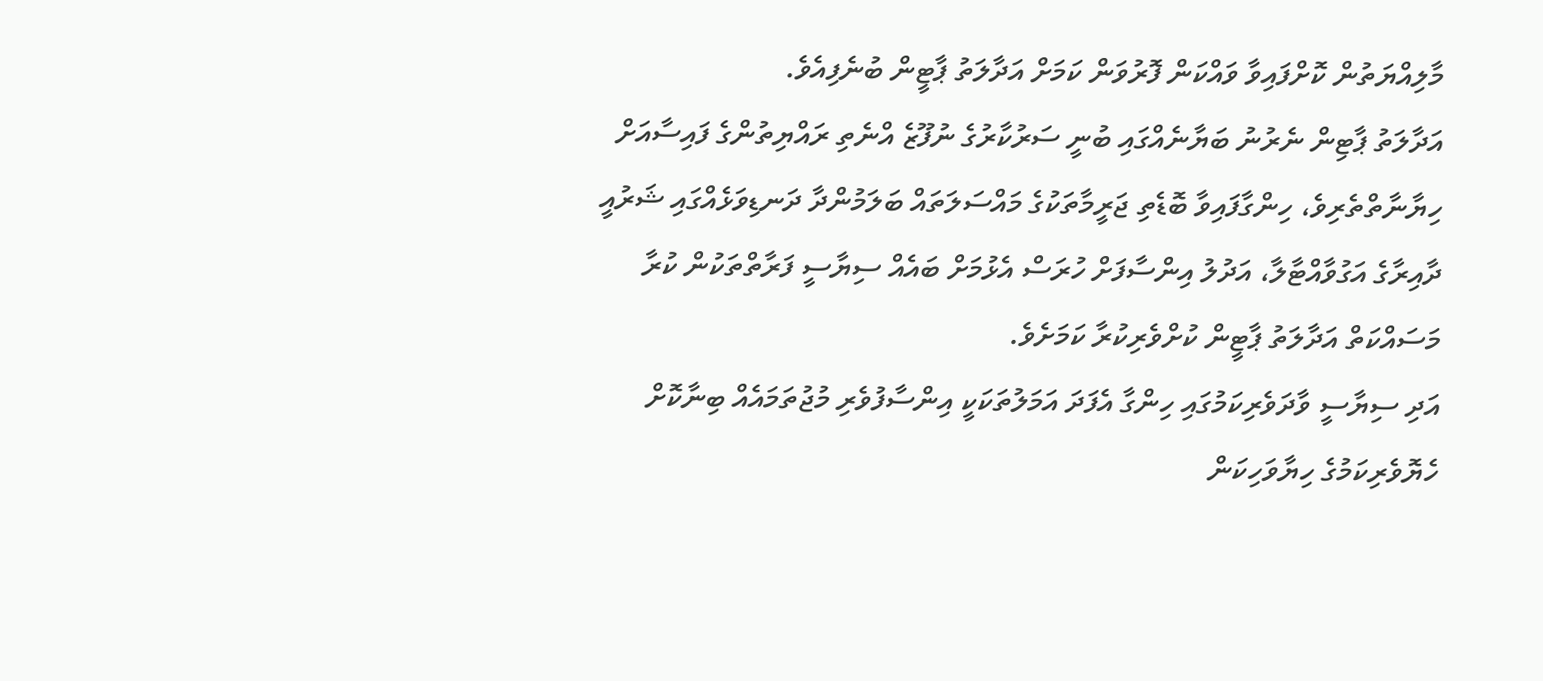މާލިއްޔަތުން ކޮށްފައިވާ ވައްކަން ފޮރުވަން ކަމަށް އަދާލަތު ޕާޓީން ބުނެފިއެވެ.
އަދާލަތު ޕާޓިން ނެރުނު ބަޔާނެއްގައި ބުނީ ސަރުކާރުގެ ނުފޫޒެ އްނެތި ރައްޔިތުންގެ ފައިސާއަށް ހިޔާނާތްތެރިވެ، ހިންގާފައިވާ ބޮޑެތި ޖަރީމާތަކުގެ މައްސަލަތައް ބަލަމުންދާ ދަނޑިވަޅެއްގައި ޝަރުއީ ދާއިރާގެ އަގުވާއްޓާލާ، އަދުލު އިންސާފަށް ހުރަސް އެޅުމަށް ބައެއް ސިޔާސީ ފަރާތްތަކުން ކުރާ މަސައްކަތް އަދާލަތު ޕާޓީން ކުށްވެރިކުރާ ކަމަށެވެ.
އަދި ސިޔާސީ ވާދަވެރިކަމުގައި ހިންގާ އެފަދަ އަމަލުތަކަކީ އިންސާފުވެރި މުޖުތަމައެއް ބިނާކޮށް ހެޔޮވެރިކަމުގެ ހިޔާވަހިކަން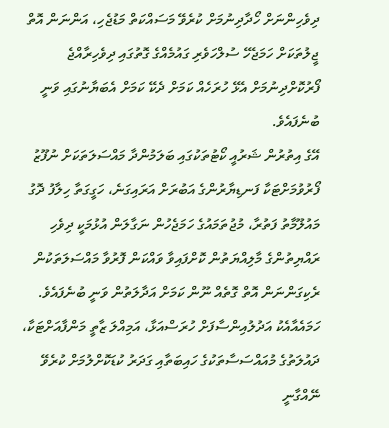ދިވެހިންނަށް ހޯދާދިނުމަށް ކުރެވޭ މަސައްކަތް މަޑުޖެހި، އަންނަން އޮތް ޖީލުތަކަށް ހަމަޖެހޭ ސުލްހަވެރި ގައުމެއްގެ ގޮތުގައި ދިވެހިރާއްޖެ ފޯރުކޮށްދިނުމަށް އެޅޭ ހުރަހެއް ކަމަށް ދެކޭ ކަމަށް އެބަޔާނުގައި ވަނީ ބުނެފައެވެ.
އޭގެ އިތުރުން ޝަރުއީ ކޯޓުތަކުގައި ބަލަމުންދާ މައްސަލަތަކަށް ނުފޫޒު ފޯރުވުމަށްޓަކާ ފަނޑިޔާރުންގެ އަބުރަށް އަރައިގަނެ، ހަގީގަތާ ހިލާފު ދޮގު މައުލޫމާތު ފަތުރާ، މުޖުތަމައުގެ ހަމަޖެހުން ނަގާލަން އުޅުމަކީ ދިވެހި ރައްޔިތުންގެ މާލިއްޔަތުން ކޮށްފައިވާ ވައްކަން ފޮރުވާ މައްސަލަތަކުން ރެކިގަންނަން އޮތް ގޮތެއް ނޫން ކަމަށް އަދާލަތުން ވަނީ ބުނެފައެވެ.
ހަމައެއާއެކު އަދުލުއިންސާފަށް ހުރަސްއަޅާ، އަމިއްލަ ޒާތީ މަންފާއަށްޓަކާ، ދައުލަތުގެ މުއައްސަސާތަކުގެ ހައިބަތާއި ގަދަރު ކުޑަކޮށްލުމަށް ކުރެވޭ ނޭއްގާނީ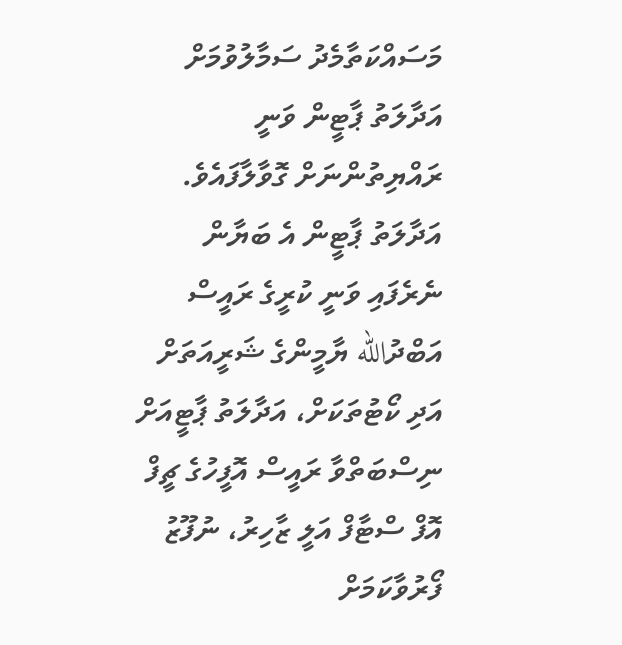މަސައްކަތާމެދު ސަމާލުވުމަށް އަދާލަތު ޕާޓީން ވަނީ ރައްޔިތުންނަށް ގޮވާލާފައެވެ.
އަދާލަތު ޕާޓީން އެ ބަޔާން ނެރެފައި ވަނީ ކުރީގެ ރައީސް އަބްދުالله ޔާމީންގެ ޝަރީއަތަށް އަދި ކޯޓުތަކަށް، އަދާލަތު ޕާޓީއަށް ނިސްބަތްވާ ރައީސް އޮފީހުގެ ޗީފް އޮފް ސްޓާފް އަލީ ޒާހިރު، ނުފޫޒު ފޯރުވާކަމަށް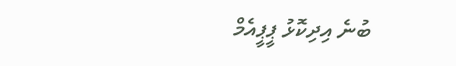ބުނެ އިދިކޮޅު ޕީޕީއެމް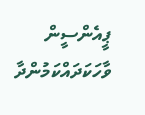ޕީއެންސީން ވާހަކަދައްކަމުންދާ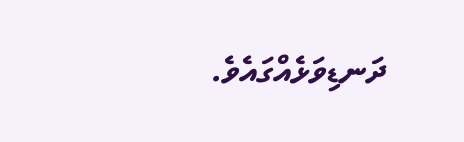ދަނޑިވަޅެއްގައެވެ.